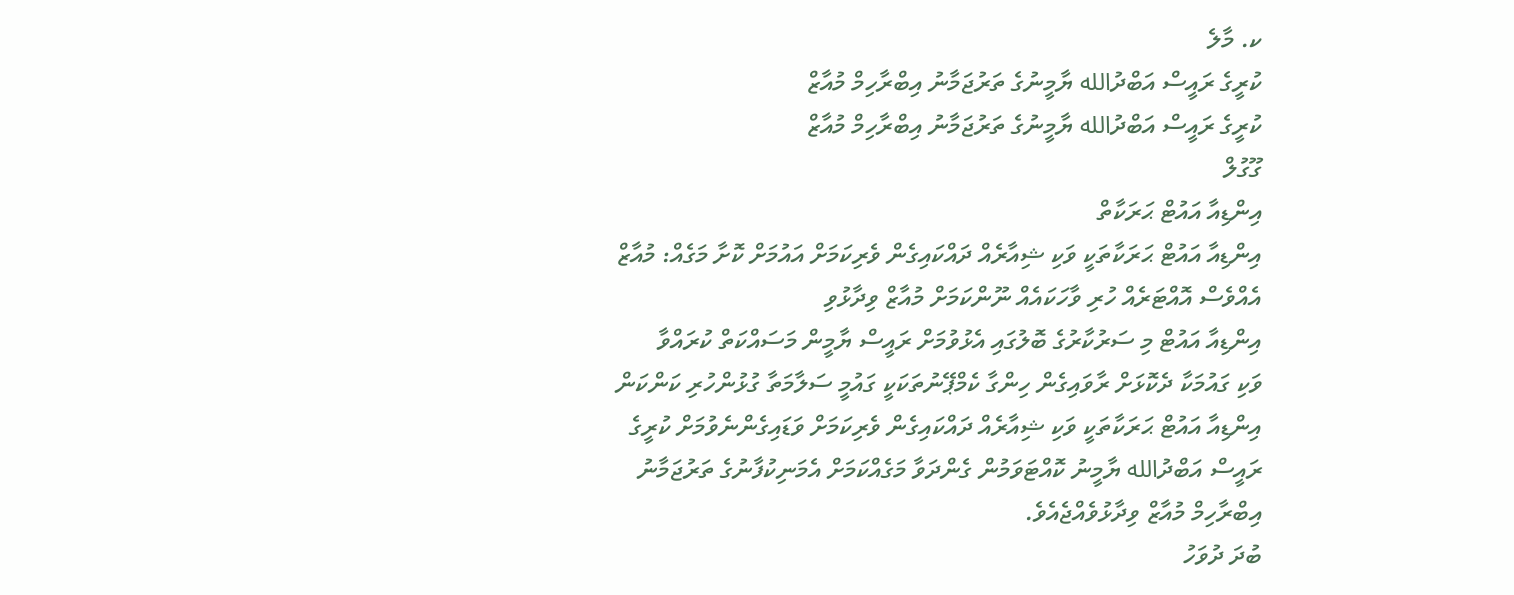ކ. މާލެ
ކުރީގެ ރައީސް އަބްދުالله ޔާމީނުގެ ތަރުޖަމާނު އިބްރާހިމް މުއާޒް
ކުރީގެ ރައީސް އަބްދުالله ޔާމީނުގެ ތަރުޖަމާނު އިބްރާހިމް މުއާޒް
ގޫގުލް
އިންޑިއާ އައުޓް ޙަރަކާތް
އިންޑިއާ އައުޓް ޙަރަކާތަކީ ވަކި ޝިއާރެއް ދައްކައިގެން ވެރިކަމަށް އައުމަށް ކޮށާ މަގެއް: މުއާޒް
އެއްވެސް އޮއްޓަރެއް ހުރި ވާހަކައެއް ނޫންކަމަށް މުއާޒް ވިދާޅުވި
އިންޑިއާ އައުޓް މި ސަރުކާރުގެ ބޮލުގައި އެޅުވުމަށް ރައީސް ޔާމީން މަސައްކަތް ކުރައްވާ
ވަކި ގައުމަކާ ދެކޮޅަށް ރާވައިގެން ހިންގާ ކެމްޕޭނުތަކަކީ ގައުމީ ސަލާމަތާ ގުޅުންހުރި ކަންކަން
އިންޑިއާ އައުޓް ޙަރަކާތަކީ ވަކި ޝިއާރެއް ދައްކައިގެން ވެރިކަމަށް ވަޑައިގެންނެވުމަށް ކުރީގެ ރައީސް އަބްދުالله ޔާމީނު ކޮއްޓަވަމުން ގެންދަވާ މަގެއްކަމަށް އެމަނިކުފާނުގެ ތަރުޖަމާނު އިބްރާހިމް މުއާޒް ވިދާޅުވެއްޖެއެވެ.
ބުދަ ދުވަހު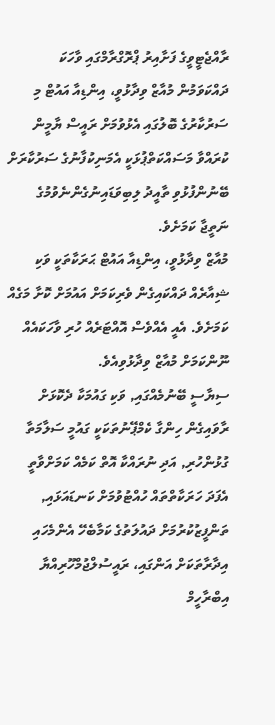ރާއްޖެޓީވީގެ ފަށާއިރު ޕްރޮގްރާމްގައި ވާހަކަ ދައްކަވަމުން މުއާޒް ވިދާޅުވީ، އިންޑިއާ އައުޓް މި ސަރުކާރުގެ ބޮލުގައި އެޅުވުމަށް ރައީސް ޔާމީން ކުރައްވާ މަސައްކަތްޕުޅަކީ އެމަނިކުފާނުގެ ސަރުކާރަށް ބޭނުންފުޅުވި ތާއީދު ލިބިވަޑައިނުގެންނެވުމުގެ ނަތީޖާ ކަމަށެވެ.
މުއާޒް ވިދާޅުވީ، އިންޑިއާ އައުޓް ޙަރަކާތަކީ ވަކި ޝިއާރެއް ދައްކައިގެން ވެރިކަމަށް އައުމަށް ކޮށާ މަގެއް ކަމަށެވެ. އެއީ އެއްވެސް އޮއްޓަރެއް ހުރި ވާހަކައެއް ނޫންކަމަށް މުއާޒް ވިދާޅުވިއެވެ.
ސިޔާސީ ބޭނުމެއްގައި, ވަކި ގައުމަކާ ދެކޮޅަށް ރާވައިގެން ހިންގާ ކެމްޕޭނުތަކަކީ ގައުމީ ސަލާމަތާ ގުޅުންހުރި, އަދި ނުރައްކާ އޮތް ކަމެއް ކަމަށްވާތީ އެފަދަ ހަރަކާތްތައް ހުއްޓުވުމަށް ކަނޑައަޅައި, ތަންފީޒުކުރުމަށް ދައުލަތުގެ ކަމާބެހޭ އެންމެހައި އިދާރާތަކަށް އަންގައި، ރައީސުލްޖުމްހޫރިއްޔާ އިބްރާހީމް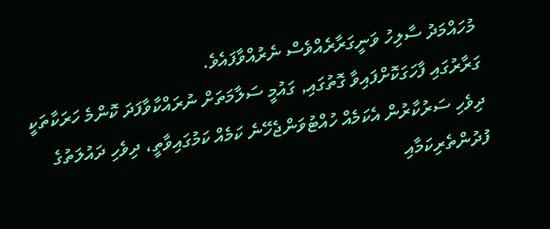މުހައްމަދު ސާލިހު ވަނީގަރާރެއްވެސް ނެރުއްވާފައެވެ.
ގަރާރުގައި ފާހަގަކޮށްފައިވާ ގޮތުގައި, ގައުމީ ސަލާމަތަށް ނުރައްކާވާފަދަ ކޮންމެ ހަރަކާތަކީ ދިވެހި ސަރުކާރުން އެކަމެއް ހުއްޓުވަންޖެހޭނެ ކަމެއް ކަމުގައިވާތީ، ދިވެހި ދައުލަތުގެ ފުދުންތެރިކަމާއި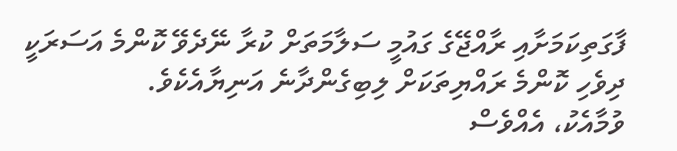ފާގަތިކަމަށާއި ރާއްޖޭގެ ގައުމީ ސަލާމަތަށް ކުރާ ނޭދެވޭ ކޮންމެ އަސަރަކީ ދިވެހި ކޮންމެ ރައްޔިތަކަށް ލިބިގެންދާނެ އަނިޔާއެކެވެ.
ވުމާއެކު، އެއްވެސް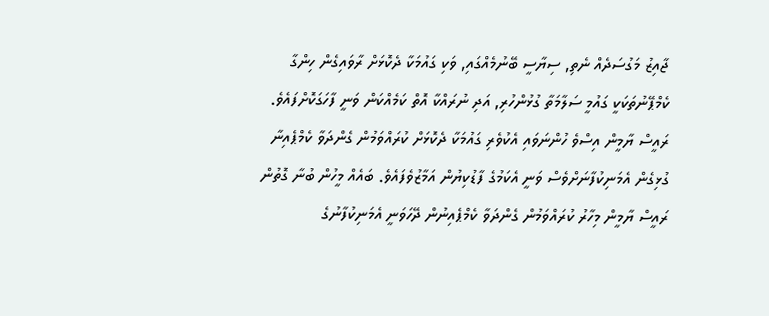ޖާއިޒު މަގުސަދެއް ނެތި, ސިޔާސީ ބޭނުމެއްގައި, ވަކި ގައުމަކާ ދެކޮޅަށް ރާވައިގެން ހިންގާ ކެމްޕޭނުތަކަކީ ގައުމީ ސަލާމަތާ ގުޅުންހުރި, އަދި ނުރައްކާ އޮތް ކަމެއްކަން ވަނީ ފާހަގަކޮށްފައެވެ.
ރައީސް ޔާމީން އިސްވެ ހުންނަވައި އެކުވެރި ގައުމަކާ ދެކޮޅަށް ކުރައްވަމުން ގެންދަވާ ކެމްޕެއިނާ ގުޅިގެން އެމަނިކުފާނަށްވެސް ވަނީ އެކަމުގެ ފާޑުކިޔުން އަމާޒުވެފައެވެ. ބައެއް މީހުން ބުނާ ގޮތުން ރައީސް ޔާމީން މިހާރު ކުރައްވަމުން ގެންދަވާ ކެމްޕެއިނުން ދޭހަވަނީ އެމަނިކުފާނުގެ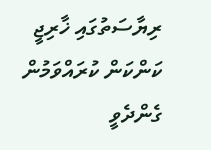ރިޔާސަތުގައި ޚާރިޖީ ކަންކަން ކުރައްވަމުން ގެންދެވީ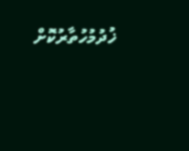ޚުދުމުހުތާރުކޮށް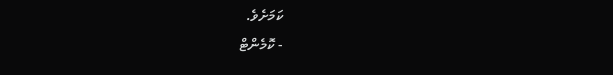ކަމަށެވެ.
- ކޮމެންޓް